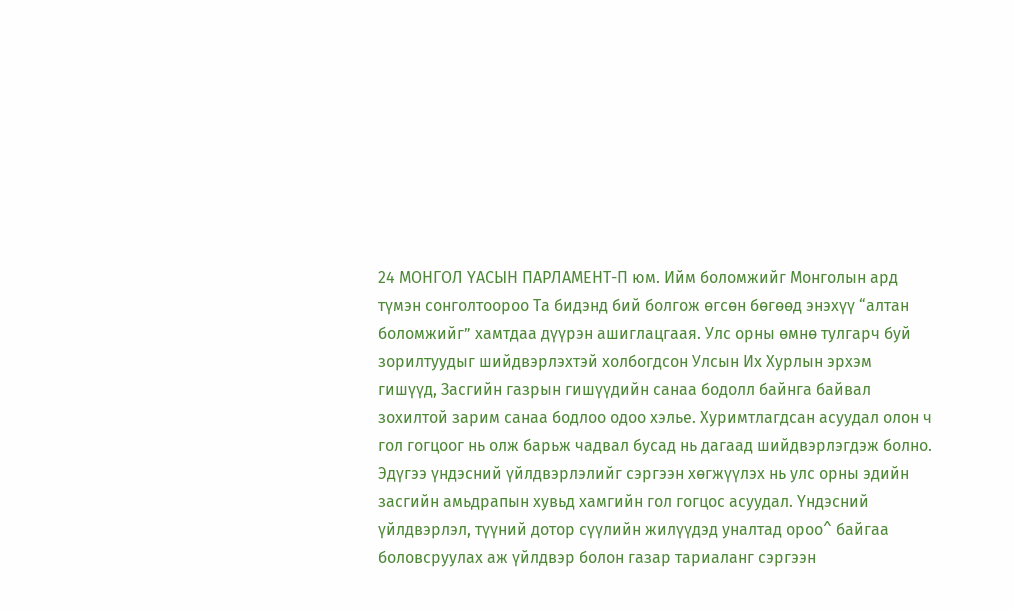24 МОНГОЛ ҮАСЫН ПАРЛАМЕНТ-П юм. Ийм боломжийг Монголын ард түмэн сонголтоороо Та бидэнд бий болгож өгсөн бөгөөд энэхүү “алтан боломжийг” хамтдаа дүүрэн ашиглацгаая. Улс орны өмнө тулгарч буй зорилтуудыг шийдвэрлэхтэй холбогдсон Улсын Их Хурлын эрхэм гишүүд, Засгийн газрын гишүүдийн санаа бодолл байнга байвал зохилтой зарим санаа бодлоо одоо хэлье. Хуримтлагдсан асуудал олон ч гол гогцоог нь олж барьж чадвал бусад нь дагаад шийдвэрлэгдэж болно. Эдүгээ үндэсний үйлдвэрлэлийг сэргээн хөгжүүлэх нь улс орны эдийн засгийн амьдрапын хувьд хамгийн гол гогцос асуудал. Үндэсний үйлдвэрлэл, түүний дотор сүүлийн жилүүдэд уналтад ороо^ байгаа боловсруулах аж үйлдвэр болон газар тариаланг сэргээн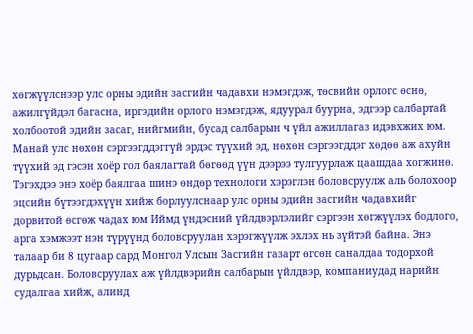хөгжүүлснээр улс орны эдийн засгийн чадавхи нэмэгдэж, төсвийн орлогс өснө, ажилгүйдэл багасна, иргэдийн орлого нэмэгдэж, ядуурал буурна, эдгээр салбартай холбоотой эдийн засаг, нийгмийн, бусад салбарын ч үйл ажиллагаз идэвхжих юм. Манай улс нөхөн сэргээгддэггүй эрдэс түүхий эд, нөхөн сэргээгддэг хөдөө аж ахуйн түүхий эд гэсэн хоёр гол баялагтай бөгөөд үүн дээрээ тулгуурлаж цаашдаа хогжинө. Тэгэхдээ энэ хоёр баялгаа шинэ өндөр технологи хэрэглэн боловсруулж аль болохоор эцсийн бүтээгдэхүүн хийж борлуулснаар улс орны эдийн засгийн чадавхийг дорвитой өсгөж чадах юм Иймд үндэсний үйлдвэрлэлийг сэргээн хөгжүүлэх бодлого, арга хэмжээт нэн түрүүнд боловсруулан хэрэгжүүлж эхлэх нь зүйтэй байна. Энэ талаар би 8 цугаар сард Монгол Улсын Засгийн газарт өгсөн саналдаа тодорхой дурьдсан. Боловсруулах аж үйлдвэрийн салбарын үйлдвэр, компаниудад нарийн судалгаа хийж, алинд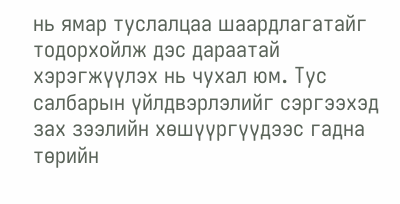нь ямар туслалцаа шаардлагатайг тодорхойлж дэс дараатай хэрэгжүүлэх нь чухал юм. Тус салбарын үйлдвэрлэлийг сэргээхэд зах зээлийн хөшүүргүүдээс гадна төрийн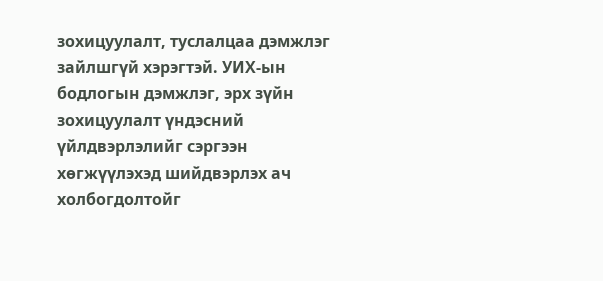зохицуулалт, туслалцаа дэмжлэг зайлшгүй хэрэгтэй. УИХ-ын бодлогын дэмжлэг, эрх зүйн зохицуулалт үндэсний үйлдвэрлэлийг сэргээн хөгжүүлэхэд шийдвэрлэх ач холбогдолтойг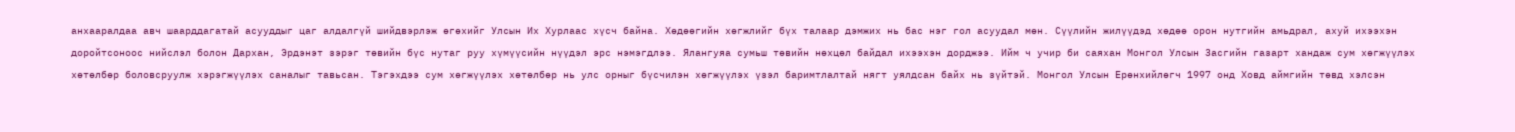анхааралдаа авч шаарддагатай асууддыг цаг алдалгүй шийдвэрлэж өгөхийг Улсын Их Хурлаас хүсч байна. Хөдөөгийн хөгжлийг бүх талаар дэмжих нь бас нэг гол асуудал мөн. Сүүлийн жилүүдэд хөдөө орон нутгийн амьдрал, ахуй ихээхэн доройтсоноос нийслэл болон Дархан, Эрдэнэт зэрэг төвийн бүс нутаг руу хүмүүсийн нүүдэл эрс нэмэгдлээ. Ялангуяа сумьш төвийн нөхцөл байдал ихээхэн дорджээ. Ийм ч учир би саяхан Монгол Улсын Засгийн газарт хандаж сум хөгжүүлэх хөтөлбөр боловсруулж хэрэгжүүлэх саналыг тавьсан. Тэгэхдээ сум хөгжүүлэх хөтөлбөр нь улс орныг бүсчилэн хөгжүүлэх үзэл баримтлалтай нягт уялдсан байх нь зүйтэй. Монгол Улсын Ерөнхийлөгч 1997 онд Ховд аймгийн төвд хэлсэн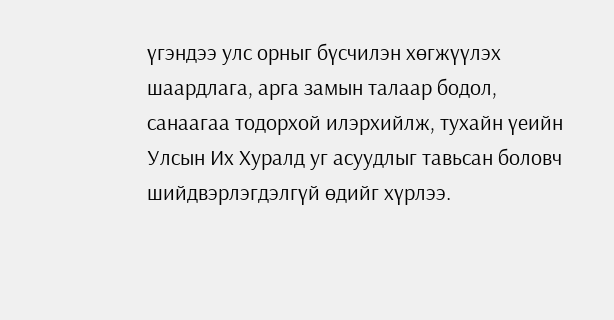үгэндээ улс орныг бүсчилэн хөгжүүлэх шаардлага, арга замын талаар бодол, санаагаа тодорхой илэрхийлж, тухайн үеийн Улсын Их Хуралд уг асуудлыг тавьсан боловч шийдвэрлэгдэлгүй өдийг хүрлээ.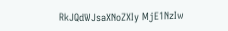RkJQdWJsaXNoZXIy MjE1NzIw